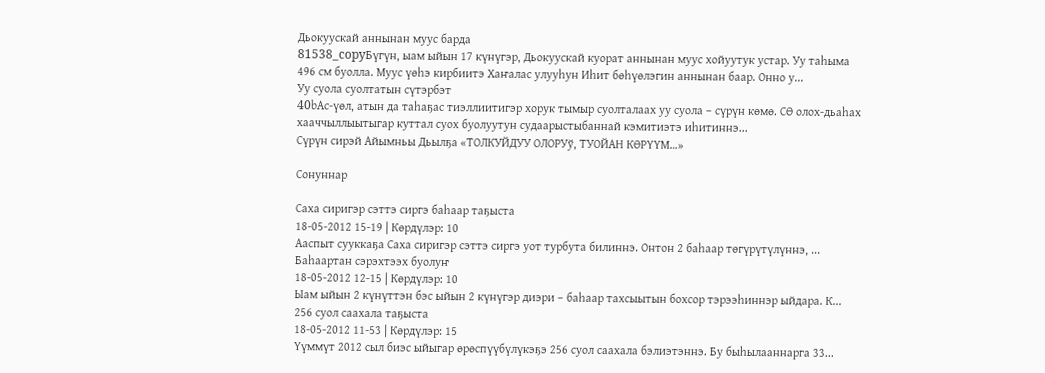Дьокуускай аннынан муус барда
81538_copyБүгүн, ыам ыйын 17 күнүгэр, Дьокуускай куорат аннынан муус хойуутук устар. Уу таһыма 496 см буолла. Муус үөһэ кирбиитэ Хаҥалас улууһун Иһит бөһүөлэгин аннынан баар. Онно у...
Уу суола суолтатын сүтэрбэт
40bАс-үөл, атын да таһаҕас тиэллиитигэр хорук тымыр суолталаах уу суола – сүрүн көмө. СӨ олох-дьаһах хааччыллыытыгар куттал суох буолуутун судаарыстыбаннай кэмитиэтэ иһитиннэ...
Сүрүн сирэй Айымньы Дьылҕа «ТОЛКУЙДУУ ОЛОРУў, ТУОЙАН КӨРҮҮМ…»

Сонуннар

Саха сиригэр сэттэ сиргэ баһаар таҕыста
18-05-2012 15-19 | Көрдүлэр: 10
Ааспыт сууккаҕа Саха сиригэр сэттэ сиргэ уот турбута билиннэ. Онтон 2 баһаар төгүрүтүлүннэ, ...
Баһаартан сэрэхтээх буолуҥ
18-05-2012 12-15 | Көрдүлэр: 10
Ыам ыйын 2 күнүттэн бэс ыйын 2 күнүгэр диэри – баһаар тахсыытын бохсор тэрээһиннэр ыйдара. К...
256 суол саахала таҕыста
18-05-2012 11-53 | Көрдүлэр: 15
Үүммүт 2012 сыл биэс ыйыгар өрөспүүбүлүкэҕэ 256 суол саахала бэлиэтэннэ. Бу быһылааннарга 33...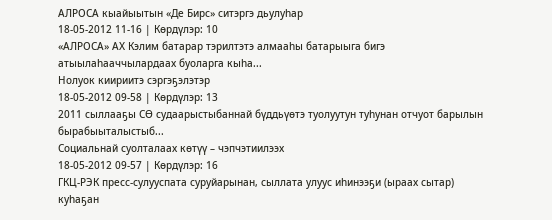АЛРОСА кыайыытын «Де Бирс» ситэргэ дьулуhар
18-05-2012 11-16 | Көрдүлэр: 10
«АЛРОСА» АХ Кэлим батарар тэрилтэтэ алмааhы батарыыга бигэ атыылаhааччылардаах буоларга кыhа...
Нолуок киириитэ сэргэҕэлэтэр
18-05-2012 09-58 | Көрдүлэр: 13
2011 сыллааҕы СӨ судаарыстыбаннай бүддьүөтэ туолуутун туһунан отчуот барылын бырабыыталыстыб...
Социальнай суолталаах көтүү – чэпчэтиилээх
18-05-2012 09-57 | Көрдүлэр: 16
ГКЦ-РЭК пресс-сулууспата суруйарынан, сыллата улуус иһинээҕи (ыраах сытар) куһаҕан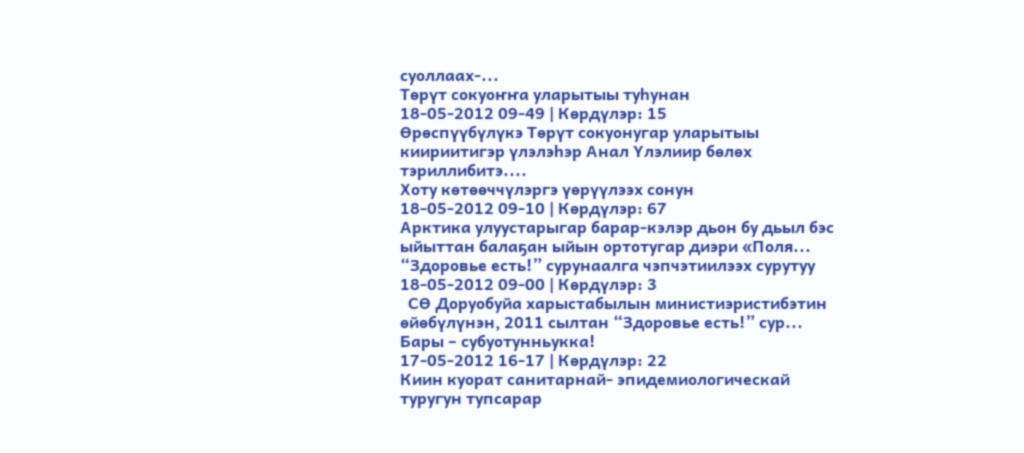суоллаах-...
Төрүт сокуоҥҥа уларытыы туһунан
18-05-2012 09-49 | Көрдүлэр: 15
Өрөспүүбүлүкэ Төрүт сокуонугар уларытыы киириитигэр үлэлэһэр Анал Үлэлиир бөлөх тэриллибитэ....
Хоту көтөөччүлэргэ үөрүүлээх сонун
18-05-2012 09-10 | Көрдүлэр: 67
Арктика улуустарыгар барар-кэлэр дьон бу дьыл бэс ыйыттан балаҕан ыйын ортотугар диэри «Поля...
“Здоровье есть!” сурунаалга чэпчэтиилээх сурутуу
18-05-2012 09-00 | Көрдүлэр: 3
  СӨ Доруобуйа харыстабылын министиэристибэтин өйөбүлүнэн, 2011 сылтан “Здоровье есть!” сур...
Бары – субуотунньукка!
17-05-2012 16-17 | Көрдүлэр: 22
Киин куорат санитарнай- эпидемиологическай туругун тупсарар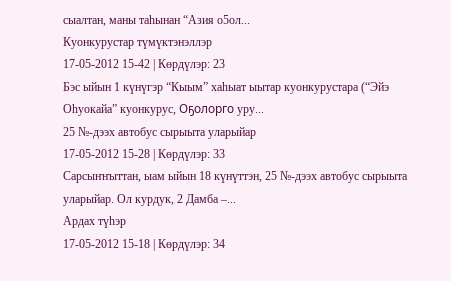сыалтан, маны таһынан “Азия о5ол...
Куонкурустар түмүктэнэллэр
17-05-2012 15-42 | Көрдүлэр: 23
Бэс ыйын 1 күнүгэр “Кыым” хаһыат ыытар куонкурустара (“Эйэ Оһуокайа” куонкурус, Оҕолорго уру...
25 №-дээх автобус сырыыта уларыйар
17-05-2012 15-28 | Көрдүлэр: 33
Сарсыҥҥыттан, ыам ыйын 18 күнүттэн, 25 №-дээх автобус сырыыта уларыйар. Ол курдук, 2 Дамба –...
Ардах түһэр
17-05-2012 15-18 | Көрдүлэр: 34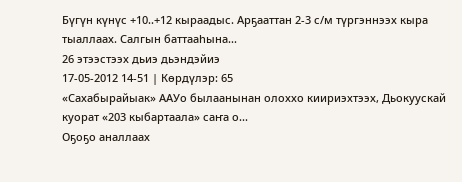Бүгүн күнүс +10..+12 кыраадыс. Арҕааттан 2-3 с/м түргэннээх кыра тыаллаах. Салгын баттааһына...
26 этээстээх дьиэ дьэндэйиэ
17-05-2012 14-51 | Көрдүлэр: 65
«Сахабырайыак» ААУо былаанынан олоххо киириэхтээх, Дьокуускай куорат «203 кыбартаала» саҥа о...
Оҕоҕо аналлаах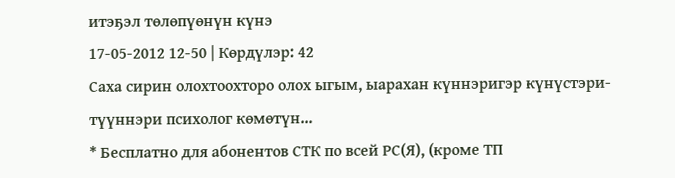итэҕэл төлөпүөнүн күнэ
17-05-2012 12-50 | Көрдүлэр: 42
Саха сирин олохтоохторо олох ыгым, ыарахан күннэригэр күнүстэри-түүннэри психолог көмөтүн...
* Бесплатно для абонентов СТК по всей РС(Я), (кроме ТП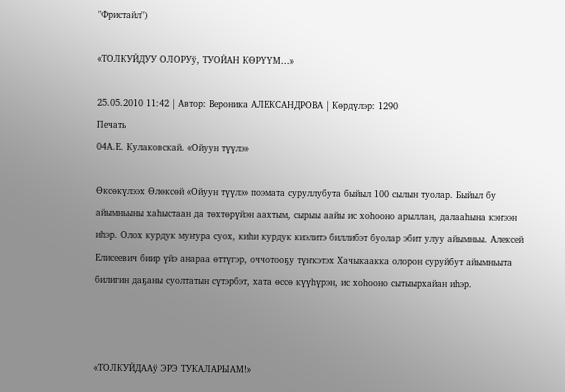"Фристайл")

«ТОЛКУЙДУУ ОЛОРУў, ТУОЙАН КӨРҮҮМ…»

25.05.2010 11:42 | Автор: Вероника АЛЕКСАНДРОВА | Көрдүлэр: 1290
Печать
04А.Е. Кулаковскай. «Ойуун түүлэ»

Өксөкүлээх Өлөксөй «Ойуун түүлэ» поэмата суруллубута быйыл 100 сылын туолар. Быйыл бу айымньыны хаһыстаан да төхтөрүйэн аахтым, сырыы аайы ис хоһооно арыллан, далааһына кэҥээн иһэр. Олох курдук муҥура суох, киһи курдук киэлитэ биллибэт буолар эбит улуу айымньы. Алексей Елисеевич биир үйэ анараа өттүгэр, оччотооҕу түҥкэтэх Хачыкаакка олорон суруйбут айымньыта билигин даҕаны суолтатын сүтэрбэт, хата өссө күүһүрэн, ис хоһооно сытыырхайан иһэр.



«ТОЛКУЙДААў ЭРЭ ТУКАЛАРЫАМ!»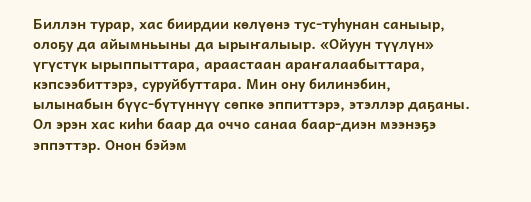Биллэн турар, хас биирдии көлүөнэ тус-туһунан саныыр, олоҕу да айымньыны да ырыҥалыыр. «Ойуун түүлүн» үгүстүк ырыппыттара, араастаан араҥалаабыттара, кэпсээбиттэрэ, суруйбуттара. Мин ону билинэбин, ылынабын бүүс-бүтүннүү сөпкө эппиттэрэ, этэллэр даҕаны. Ол эрэн хас киһи баар да оччо санаа баар-диэн мээнэҕэ эппэттэр. Онон бэйэм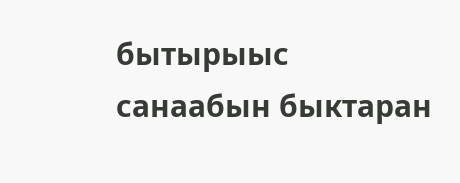бытырыыс санаабын быктаран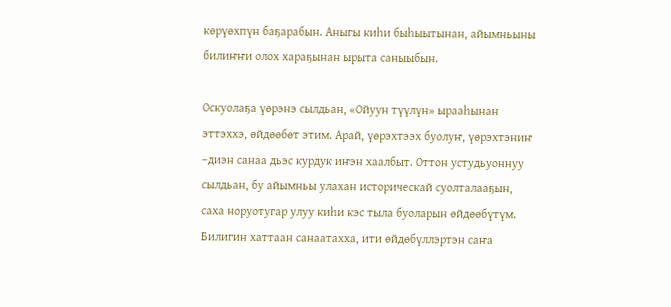көрүөхпүн баҕарабын. Аныгы киһи быһыытынан, айымньыны билиҥҥи олох хараҕынан ырыта саныыбын.

Оскуолаҕа үөрэнэ сылдьан, «Ойуун түүлүн» ырааһынан эттэххэ, өйдөөбөт этим. Арай, үөрэхтээх буолуҥ, үөрэхтэниҥ –диэн санаа дьэс курдук иҥэн хаалбыт. Оттон устудьуоннуу сылдьан, бу айымньы улахан историческай суолталааҕын, саха норуотугар улуу киһи кэс тыла буоларын өйдөөбүтүм. Билигин хаттаан санаатахха, ити өйдөбүллэртэн саҥа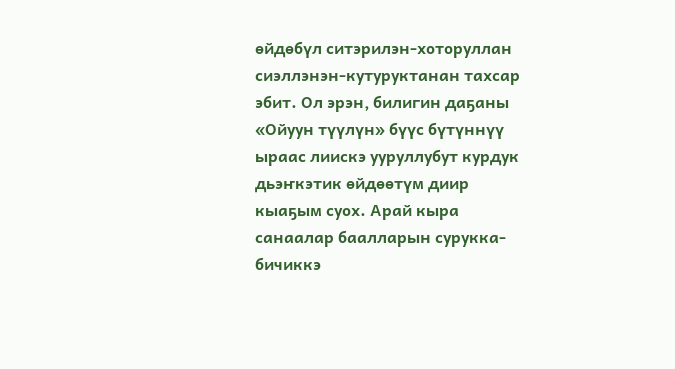өйдөбүл ситэрилэн-хоторуллан сиэллэнэн-кутуруктанан тахсар эбит. Ол эрэн, билигин даҕаны «Ойуун түүлүн» бүүс бүтүннүү ыраас лиискэ ууруллубут курдук дьэҥкэтик өйдөөтүм диир кыаҕым суох. Арай кыра санаалар баалларын сурукка-бичиккэ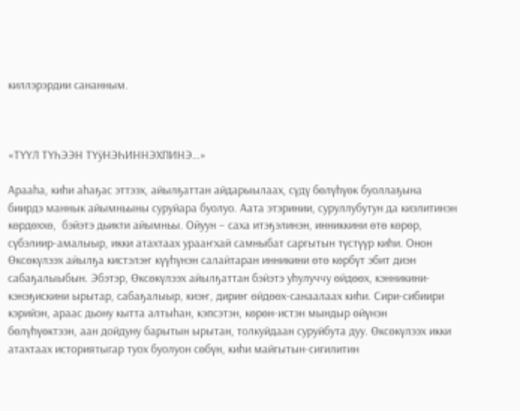киллэрэрдии сананным.



«ТҮҮЛ ТҮҺЭЭН ТҮўНЭҺИННЭХПИНЭ…»

Арааһа, киһи аһаҕас эттээх, айылҕаттан айдарыылаах, сүдү бөлүһүөк буоллаҕына биирдэ маннык айымньыны суруйара буолуо. Аата этэринии, суруллубутун да киэлитинэн көрдөххө,  бэйэтэ дьикти айымньы. Ойуун – саха итэҕэлинэн, инниккини өтө көрөр, сүбэлиир-амалыыр, икки атахтаах урааҥхай самныбат саргытын түстүүр киһи. Онон Өксөкүлээх айылҕа кистэлэҥ күүһүнэн салайтаран инникини өтө көрбүт эбит диэн сабаҕалыыбын. Эбэтэр, Өксөкүлээх айылҕаттан бэйэтэ уһулуччу өйдөөх, кэнникини-кэнэҕискини ырытар, сабаҕалыыр, киэҥ, дириҥ өйдөөх-санаалаах киһи. Сири-сибиири кэрийэн, араас дьону кытта алтыһан, кэпсэтэн, көрөн-истэн мындыр өйүнэн бөлүһүөктээн, аан дойдуну барытын ырытан, толкуйдаан суруйбута дуу. Өксөкүлээх икки атахтаах историятыгар туох буолуон сөбүн, киһи майгытын-сигилитин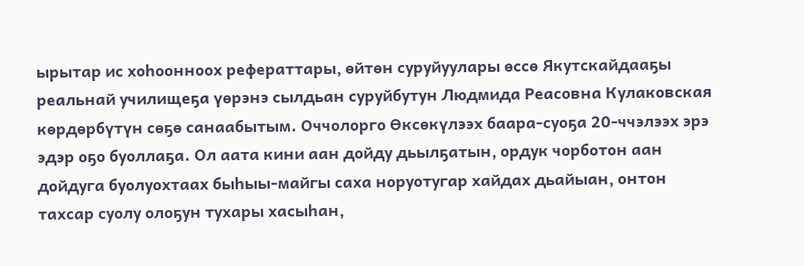ырытар ис хоһоонноох рефераттары, өйтөн суруйуулары өссө Якутскайдааҕы реальнай училищеҕа үөрэнэ сылдьан суруйбутун Людмида Реасовна Кулаковская көрдөрбүтүн сөҕө санаабытым. Оччолорго Өксөкүлээх баара-суоҕа 20-ччэлээх эрэ эдэр оҕо буоллаҕа. Ол аата кини аан дойду дьылҕатын, ордук чорботон аан дойдуга буолуохтаах быһыы-майгы саха норуотугар хайдах дьайыан, онтон тахсар суолу олоҕун тухары хасыһан,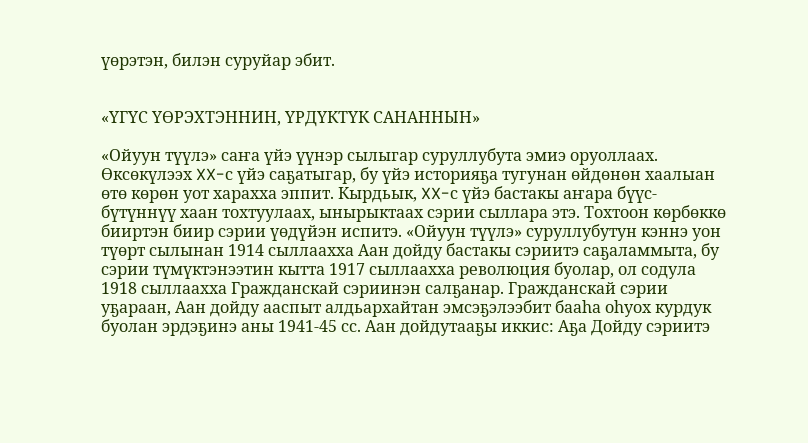үөрэтэн, билэн суруйар эбит.


«ҮГҮС ҮӨРЭХТЭННИН, ҮРДҮКТҮК САНАННЫН»

«Ойуун түүлэ» саҥа үйэ үүнэр сылыгар суруллубута эмиэ оруоллаах. Өксөкүлээх XX-с үйэ саҕатыгар, бу үйэ историяҕа тугунан өйдөнөн хаалыан өтө көрөн уот харахха эппит. Кырдьык, XX-с үйэ бастакы аҥара бүүс-бүтүннүү хаан тохтуулаах, ынырыктаах сэрии сыллара этэ. Тохтоон көрбөккө бииртэн биир сэрии үөдүйэн испитэ. «Ойуун түүлэ» суруллубутун кэннэ уон түөрт сылынан 1914 сыллаахха Аан дойду бастакы сэриитэ саҕаламмыта, бу сэрии түмүктэнээтин кытта 1917 сыллаахха революция буолар, ол содула 1918 сыллаахха Гражданскай сэриинэн салҕанар. Гражданскай сэрии уҕараан, Аан дойду ааспыт алдьархайтан эмсэҕэлээбит бааһа оһуох курдук буолан эрдэҕинэ аны 1941-45 сс. Аан дойдутааҕы иккис: Аҕа Дойду сэриитэ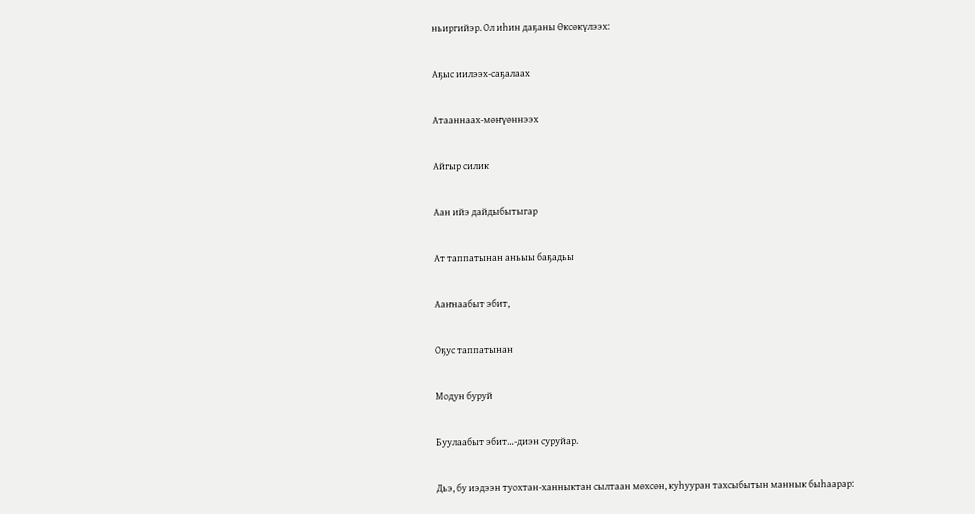ньиргийэр. Ол иһин даҕаны Өксөкүлээх:

Аҕыс иилээх-саҕалаах

Атааннаах-мөҥүөннээх

Айгыр силик

Аан ийэ дайдыбытыгар

Ат таппатынан аньыы баҕадьы

Ааҥнаабыт эбит,

Оҕус таппатынан

Модун буруй

Буулаабыт эбит…-диэн суруйар.

Дьэ, бу иэдээн туохтан-ханныктан сылтаан мөхсөн, куһууран тахсыбытын маннык быһаарар: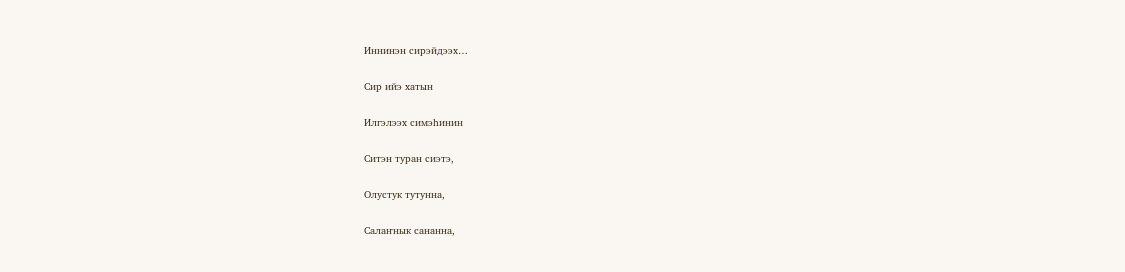Иннинэн сирэйдээх…

Сир ийэ хатын

Илгэлээх симэһинин

Ситэн туран сиэтэ,

Олустук тутунна,

Салаҥнык сананна,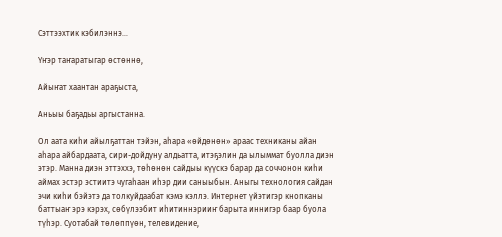Сэттээхтик кэбилэннэ…

Үҥэр таҥаратыгар өстөннө,

Айыҥат хаантан араҕыста,

Аньыы баҕадьы аргыстанна.

Ол аата киһи айылҕаттан тэйэн, аһара «өйдөнөн» араас техниканы айан аһара айбардаата, сири-дойдуну алдьатта, итэҕэлин да ылыммат буолла диэн этэр. Манна диэн эттэххэ, төһөнөн сайдыы күүскэ барар да соччонон киһи аймах эстэр эстиитэ чугаһаан иһэр дии саныыбын. Аныгы технология сайдан эчи киһи бэйэтэ да толкуйдаабат кэмэ кэллэ. Интернет үйэтигэр кнопканы баттыаҥ эрэ кэрэх, сөбүлээбит иһитиннэрииҥ барыта иннигэр баар буола түһэр. Суотабай төлөппүөн, телевидение,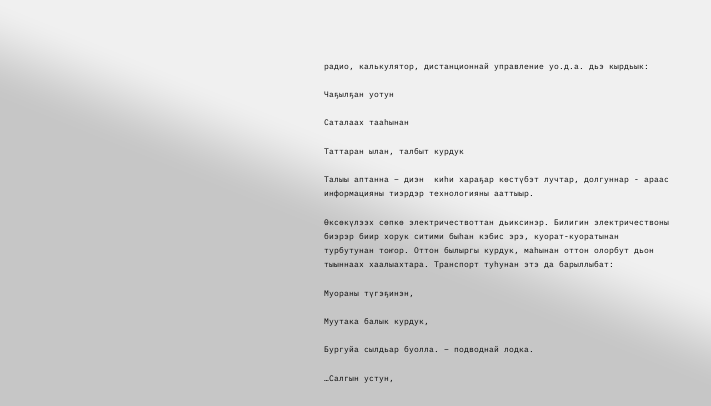радио, калькулятор, дистанционнай управление уо.д.а. дьэ кырдьык:

Чаҕылҕан уотун

Саталаах тааһынан

Таттаран ылан, талбыт курдук

Талыы аптанна – диэн  киһи хараҕар көстүбэт лучтар, долгуннар - араас информацияны тиэрдэр технологияны ааттыыр.

Өксөкүлээх сөпкө электричествоттан дьиксинэр. Билигин электричествоны биэрэр биир хорук ситими быһан кэбис эрэ, куорат-куоратынан турбутунан тоҥор. Оттон былыргы курдук, маһынан оттон олорбут дьон тыыннаах хаалыахтара. Транспорт туһунан этэ да барыллыбат:

Муораны түгэҕинэн,

Муутака балык курдук,

Бургуйа сылдьар буолла. – подводнай лодка.

…Салгын устун,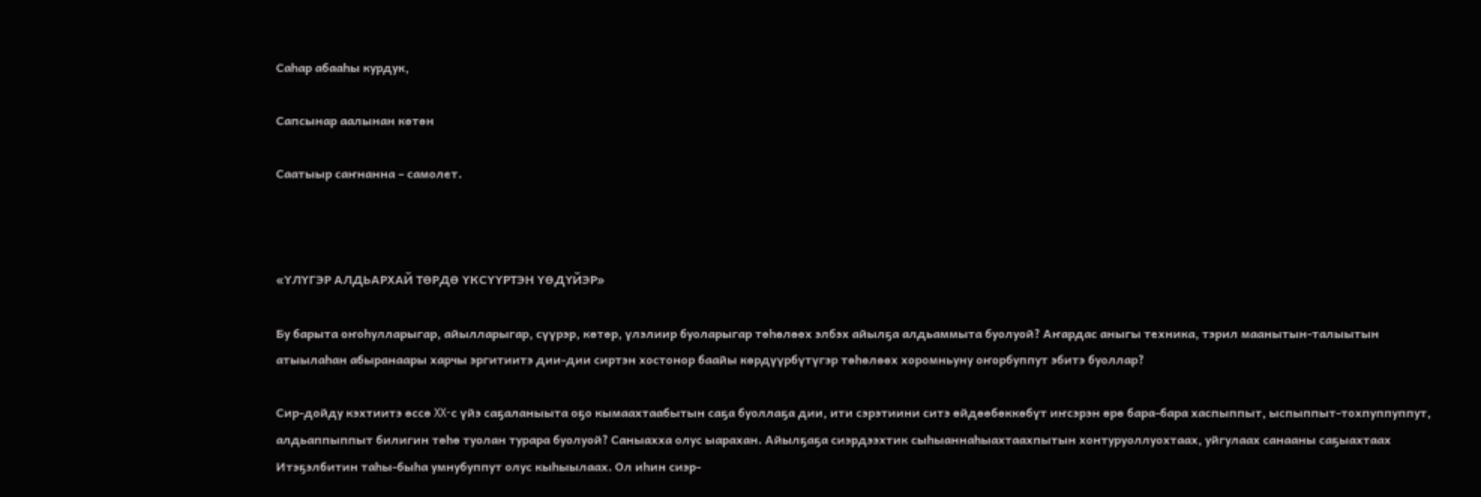Саһар абааһы курдук,

Сапсынар аалынан көтөн

Саатыыр саҥнанна – самолет.



«ҮЛҮГЭР АЛДЬАРХАЙ ТӨРДӨ ҮКСҮҮРТЭН ҮӨДҮЙЭР»

Бу барыта оҥоһулларыгар, айылларыгар, сүүрэр, көтөр, үлэлиир буоларыгар төһөлөөх элбэх айылҕа алдьаммыта буолуой? Аҥардас аныгы техника, тэрил маанытын-талыытын атыылаһан абыранаары харчы эргитиитэ дии-дии сиртэн хостонор баайы көрдүүрбүтүгэр төһөлөөх хоромньуну оҥорбуппут эбитэ буоллар?

Сир-дойду кэхтиитэ өссө XX-с үйэ саҕаланыыта оҕо кымаахтаабытын саҕа буоллаҕа дии, ити сэрэтиини ситэ өйдөөбөккөбүт иҥсэрэн өрө бара-бара хаспыппыт, ыспыппыт-тохпуппуппут, алдьаппыппыт билигин төһө туолан турара буолуой? Саныахха олус ыарахан. Айылҕаҕа сиэрдээхтик сыһыаннаһыахтаахпытын хонтуруоллуохтаах, уйгулаах санааны саҕыахтаах Итэҕэлбитин таһы-быһа умнубуппут олус кыһыылаах. Ол иһин сиэр-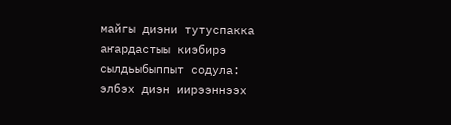майгы диэни тутуспакка аҥардастыы киэбирэ сылдьыбыппыт содула: элбэх диэн иирээннээх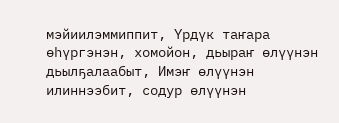мэйиилэммиппит, Үрдүк таҥара өһүргэнэн, хомойон, дьыраҥ өлүүнэн дьылҕалаабыт, Имэҥ өлүүнэн илиннээбит, содур өлүүнэн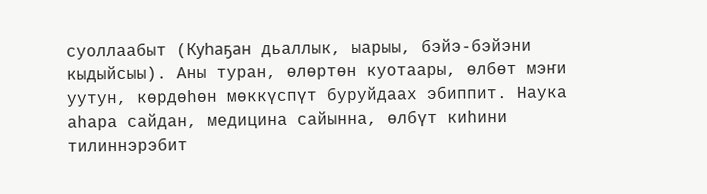суоллаабыт (Куһаҕан дьаллык, ыарыы, бэйэ-бэйэни кыдыйсыы). Аны туран, өлөртөн куотаары, өлбөт мэҥи уутун, көрдөһөн мөккүспүт буруйдаах эбиппит. Наука аһара сайдан, медицина сайынна, өлбүт киһини тилиннэрэбит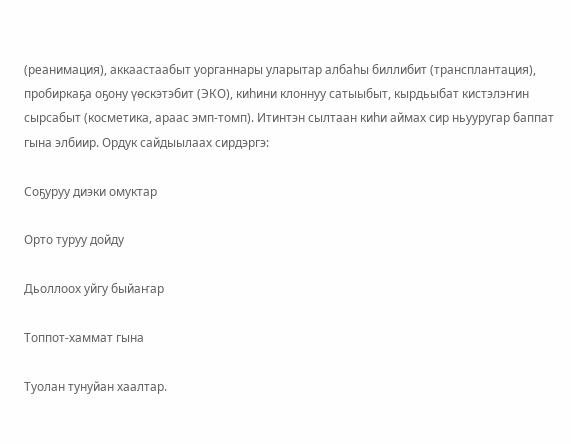(реанимация), аккаастаабыт уорганнары уларытар албаһы биллибит (трансплантация), пробиркаҕа оҕону үөскэтэбит (ЭКО), киһини клоннуу сатыыбыт, кырдьыбат кистэлэҥин сырсабыт (косметика, араас эмп-томп). Итинтэн сылтаан киһи аймах сир ньууругар баппат гына элбиир. Ордук сайдыылаах сирдэргэ:

Соҕуруу диэки омуктар

Орто туруу дойду

Дьоллоох уйгу быйаҥар

Топпот-хаммат гына

Туолан тунуйан хаалтар.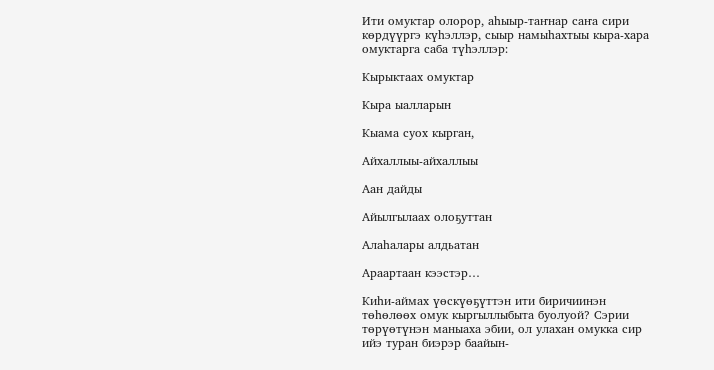Ити омуктар олорор, аһыыр-таҥнар саҥа сири көрдүүргэ күһэллэр, сыыр намыһахтыы кыра-хара омуктарга саба түһэллэр:

Кырыктаах омуктар

Кыра ыалларын

Кыама суох кырган,

Айхаллыы-айхаллыы

Аан дайды

Айылгылаах олоҕуттан

Алаһалары алдьатан

Араартаан кээстэр…

Киһи-аймах үөскүөҕүттэн ити биричиинэн төһөлөөх омук кыргыллыбыта буолуой? Сэрии төрүөтүнэн маныаха эбии, ол улахан омукка сир ийэ туран биэрэр баайын-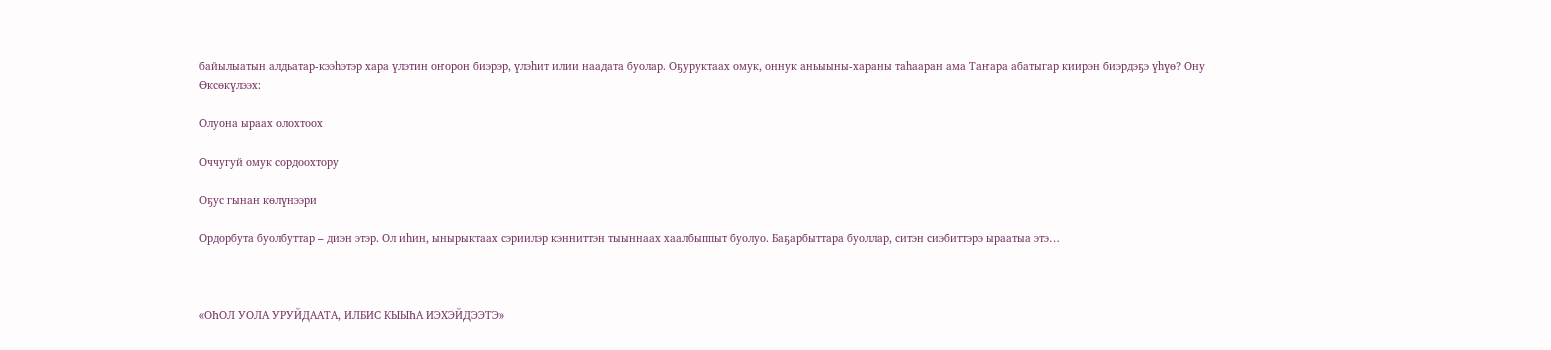байылыатын алдьатар-кээһэтэр хара үлэтин оҥорон биэрэр, үлэһит илии наадата буолар. Оҕуруктаах омук, оннук аньыыны-хараны таһааран ама Таҥара абатыгар киирэн биэрдэҕэ үһүө? Ону Өксөкүлээх:

Олуона ыраах олохтоох

Оччугуй омук сордоохтору

Оҕус гынан көлүнээри

Ордорбута буолбуттар – диэн этэр. Ол иһин, ынырыктаах сэриилэр кэнниттэн тыыннаах хаалбыппыт буолуо. Баҕарбыттара буоллар, ситэн сиэбиттэрэ ыраатыа этэ…



«ОҺОЛ УОЛА УРУЙДААТА, ИЛБИС КЫЫҺА ИЭХЭЙДЭЭТЭ»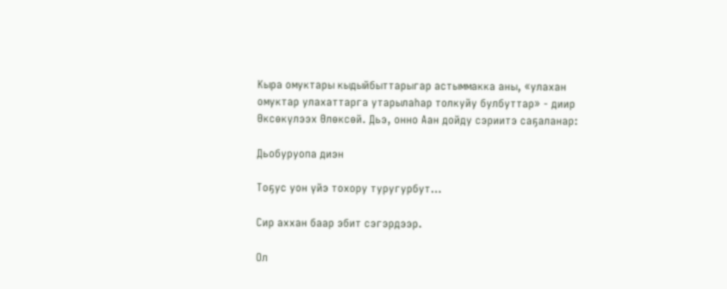Кыра омуктары кыдыйбыттарыгар астыммакка аны, «улахан омуктар улахаттарга утарылаһар толкуйу булбуттар» - диир Өксөкүлээх Өлөксөй. Дьэ, онно Аан дойду сэриитэ саҕаланар:

Дьобуруопа диэн

Тоҕус уон үйэ тохору туругурбут…

Сир аххан баар эбит сэгэрдээр.

Ол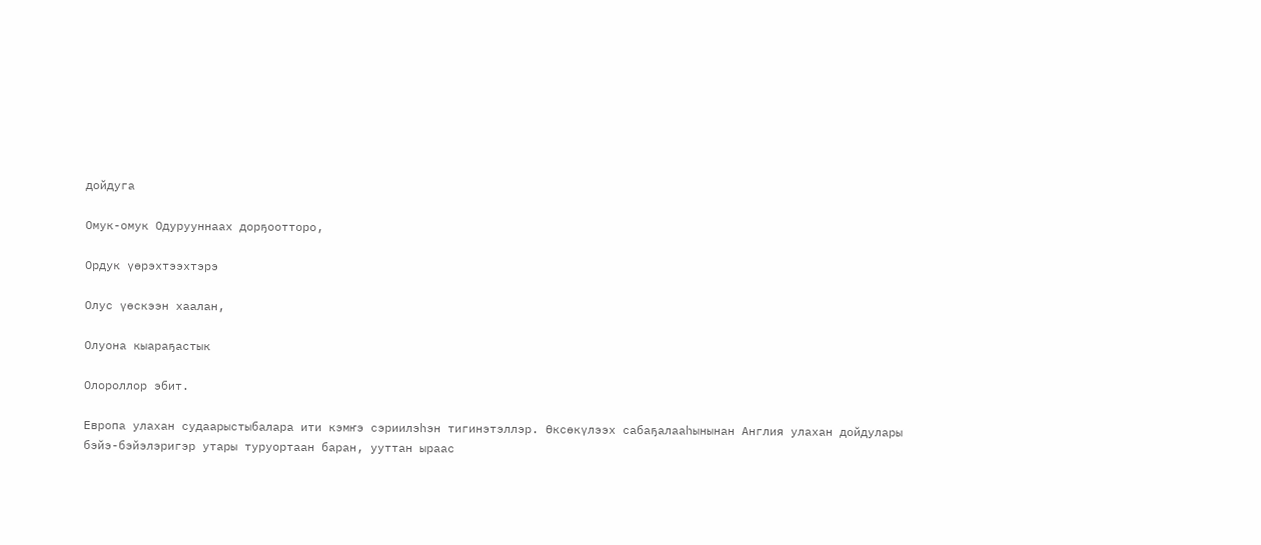дойдуга

Омук-омук Одурууннаах дорҕоотторо,

Ордук үөрэхтээхтэрэ

Олус үөскээн хаалан,

Олуона кыараҕастык

Олороллор эбит.

Европа улахан судаарыстыбалара ити кэмҥэ сэриилэһэн тигинэтэллэр. Өксөкүлээх сабаҕалааһынынан Англия улахан дойдулары бэйэ-бэйэлэригэр утары туруортаан баран, ууттан ыраас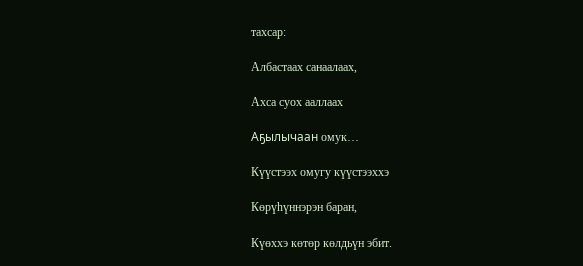тахсар:

Албастаах санаалаах,

Ахса суох ааллаах

Аҕылычаан омук…

Күүстээх омугу күүстээххэ

Көрүһүннэрэн баран,

Күөххэ көтөр көлдьүн эбит.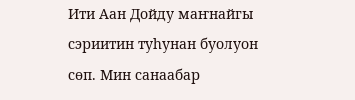Ити Аан Дойду маҥнайгы сэриитин туһунан буолуон сөп. Мин санаабар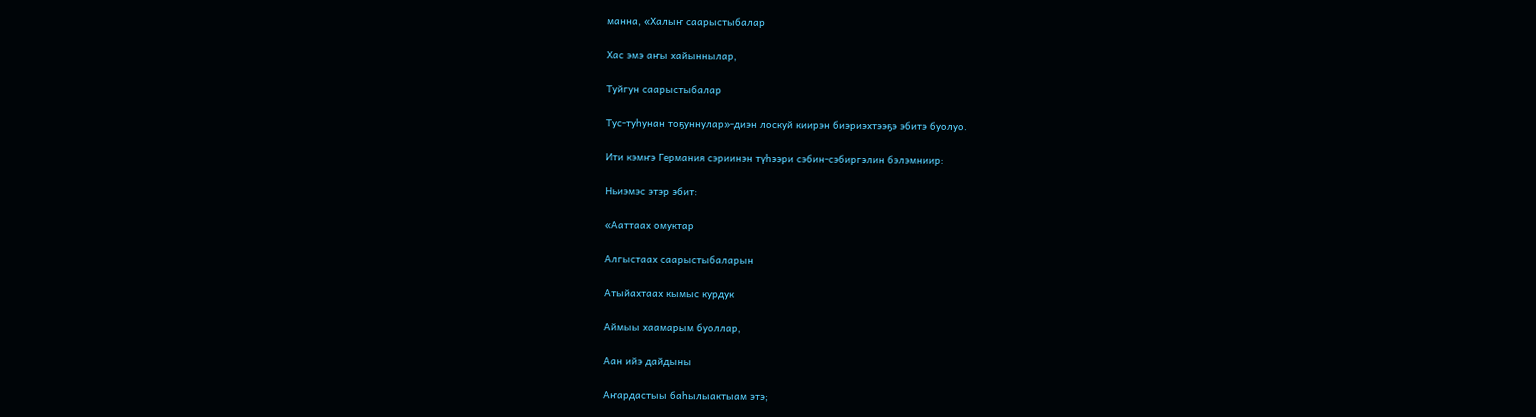манна, «Халыҥ саарыстыбалар

Хас эмэ аҥы хайыннылар,

Туйгун саарыстыбалар

Тус-туһунан тоҕуннулар»-диэн лоскуй киирэн биэриэхтээҕэ эбитэ буолуо.

Ити кэмҥэ Германия сэриинэн түһээри сэбин-сэбиргэлин бэлэмниир:

Ньиэмэс этэр эбит:

«Ааттаах омуктар

Алгыстаах саарыстыбаларын

Атыйахтаах кымыс курдук

Аймыы хаамарым буоллар,

Аан ийэ дайдыны

Аҥардастыы баһылыактыам этэ;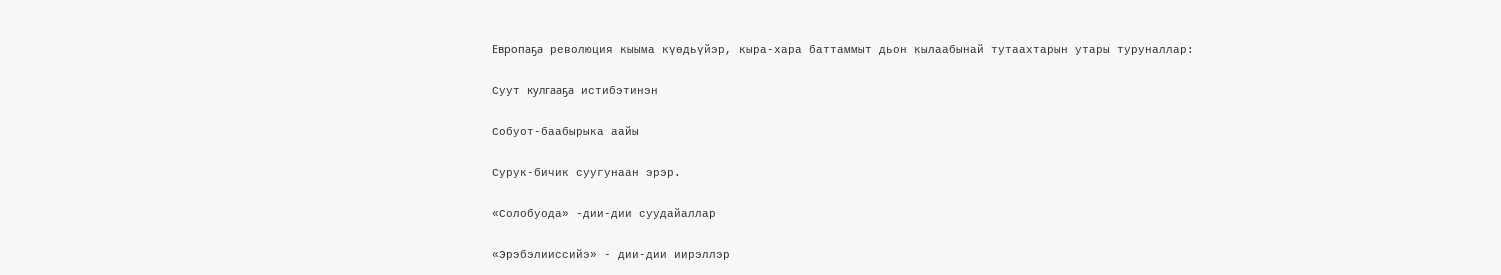Европаҕа революция кыыма күөдьүйэр, кыра-хара баттаммыт дьон кылаабынай тутаахтарын утары туруналлар:

Суут кулгааҕа истибэтинэн

Собуот-баабырыка аайы

Сурук-бичик суугунаан эрэр.

«Солобуода» -дии-дии суудайаллар

«Эрэбэлииссийэ» - дии-дии иирэллэр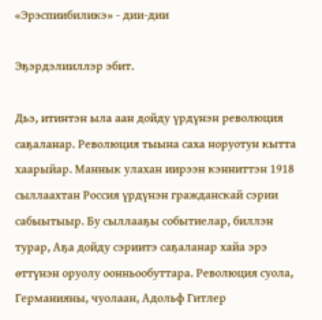«Эрэспиибиликэ» - дии-дии

Эҕэрдэлииллэр эбит.

Дьэ, итинтэн ыла аан дойду үрдүнэн революция саҕаланар. Революция тыына саха норуотун кытта хаарыйар. Маннык улахан иирээн кэнниттэн 1918 сыллаахтан Россия үрдүнэн гражданскай сэрии сабыытыыр. Бу сыллааҕы событиелар, биллэн турар, Аҕа дойду сэриитэ саҕаланар хайа эрэ өттүнэн оруолу оонньообуттара. Революция суола, Германияны, чуолаан, Адольф Гитлер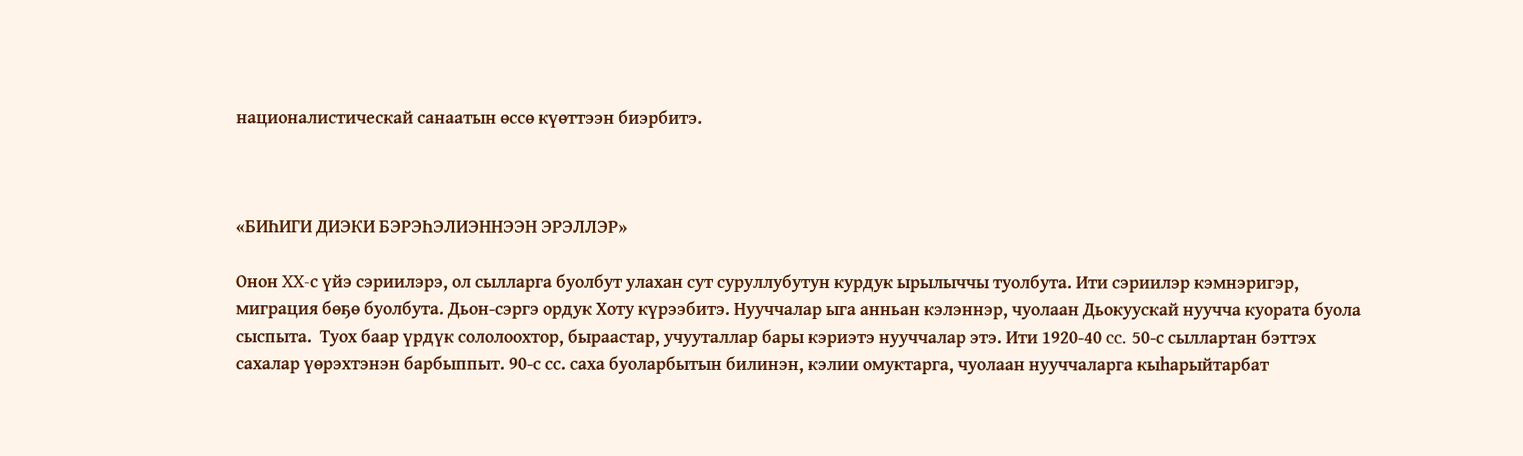националистическай санаатын өссө күөттээн биэрбитэ.



«БИҺИГИ ДИЭКИ БЭРЭҺЭЛИЭННЭЭН ЭРЭЛЛЭР»

Онон XX-с үйэ сэриилэрэ, ол сылларга буолбут улахан сут суруллубутун курдук ырылыччы туолбута. Ити сэриилэр кэмнэригэр, миграция бөҕө буолбута. Дьон-сэргэ ордук Хоту күрээбитэ. Нууччалар ыга анньан кэлэннэр, чуолаан Дьокуускай нуучча куората буола сыспыта.  Туох баар үрдүк сололоохтор, быраастар, учууталлар бары кэриэтэ нууччалар этэ. Ити 1920-40 cc. 50-с сыллартан бэттэх сахалар үөрэхтэнэн барбыппыт. 90-с сс. саха буоларбытын билинэн, кэлии омуктарга, чуолаан нууччаларга кыһарыйтарбат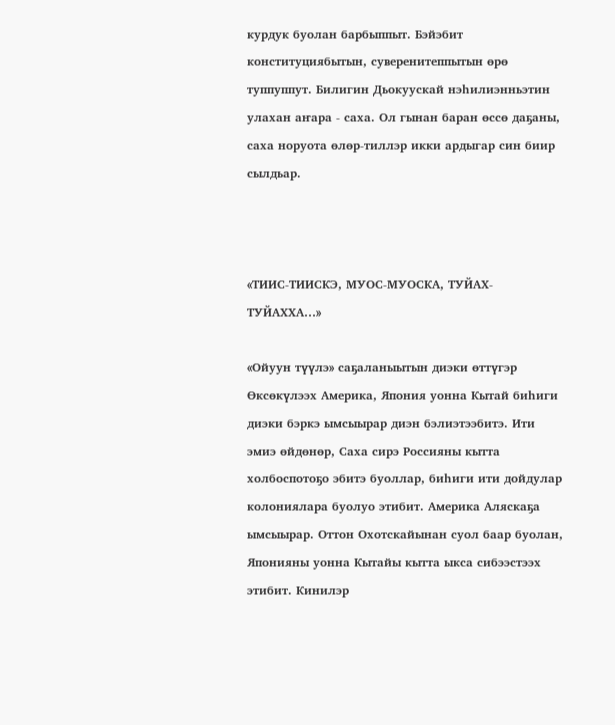курдук буолан барбыппыт. Бэйэбит конституциябытын, суверенитеппытын өрө туппуппут. Билигин Дьокуускай нэһилиэнньэтин улахан аҥара - саха. Ол гынан баран өссө даҕаны, саха норуота өлөр-тиллэр икки ардыгар син биир сылдьар.



«ТИИС-ТИИСКЭ, МУОС-МУОСКА, ТУЙАХ-ТУЙАХХА…»

«Ойуун түүлэ» саҕаланыытын диэки өттүгэр Өксөкүлээх Америка, Япония уонна Кытай биһиги диэки бэркэ ымсыырар диэн бэлиэтээбитэ. Ити эмиэ өйдөнөр, Саха сирэ Россияны кытта холбоспотоҕо эбитэ буоллар, биһиги ити дойдулар колониялара буолуо этибит. Америка Аляскаҕа ымсыырар. Оттон Охотскайынан суол баар буолан, Японияны уонна Кытайы кытта ыкса сибээстээх этибит. Кинилэр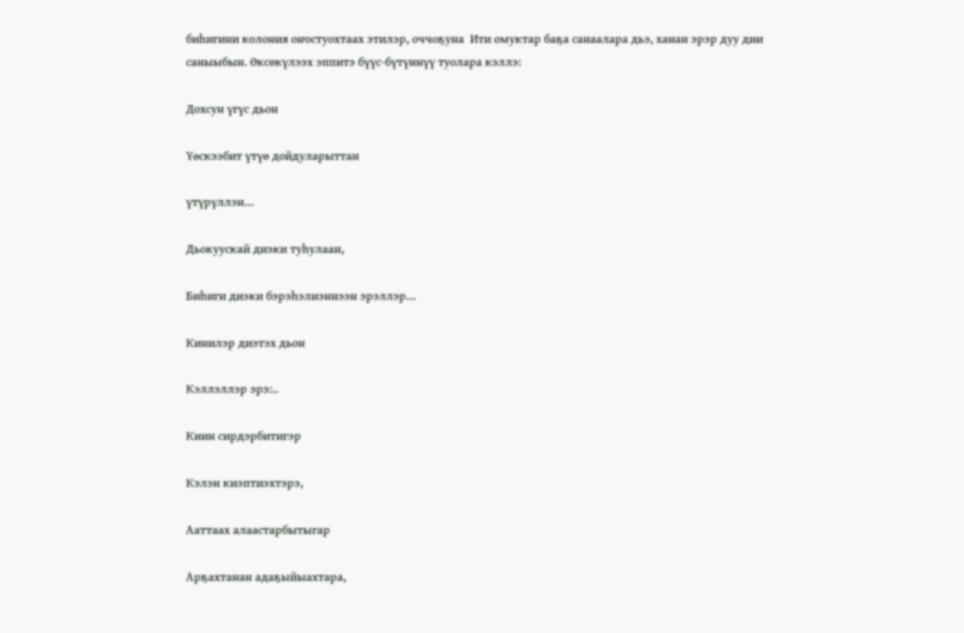биһигини колония оҥостуохтаах этилэр, оччоҕуна  Ити омуктар баҕа санаалара дьэ, ханан эрэр дуу дии саныыбын. Өксөкүлээх эппитэ бүүс-бүтүннүү туолара кэллэ:

Дохсун үгүс дьон

Үөскээбит үтүө дойдуларыттан

үтүрүллэн…

Дьокуускай диэки туһулаан,

Биһиги диэки бэрэһэлиэннээн эрэллэр…

Кинилэр диэтэх дьон

Кэллэллэр эрэ:..

Киин сирдэрбитигэр

Кэлэн киэптиэхтэрэ,

Ааттаах алаастарбытыгар

Арҕахтанан адаҕыйыахтара,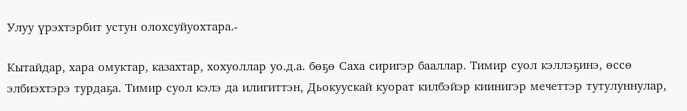Улуу үрэхтэрбит устун олохсуйуохтара.-

Кытайдар, хара омуктар, казахтар, хохуоллар уо.д.а. бөҕө Саха сиригэр бааллар. Тимир суол кэллэҕинэ, өссө элбиэхтэрэ турдаҕа. Тимир суол кэлэ да илигиттэн, Дьокуускай куорат килбэйэр киинигэр мечеттэр тутулуннулар,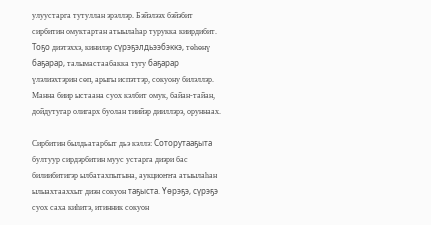улуустарга тутуллан эрэллэр. Бэйэлээх бэйэбит сирбитин омуктартан атыылаһар турукка киирдибит. Тоҕо диэтэххэ, кинилэр сүрэҕэлдьээбэккэ, төһөнү баҕарар, талымастаабакка тугу баҕарар үлэлиэхтэрин сөп, арыгы испэттэр, сокуону билэллэр. Манна биир ыстаана суох кэлбит омук, байан-тайан, дойдутугар олигарх буолан тиийэр дииллэрэ, оруннаах.

Сирбитин былдьатарбыт дьэ кэллэ: Соторутааҕыта бултуур сирдэрбитин муус устарга диэри бас билиибитигэр ылбатахпытына, аукциоҥҥа атыылаһан ылыахтааххыт диэн сокуон таҕыста. Үөрэҕэ, сүрэҕэ суох саха киһитэ, итинник сокуон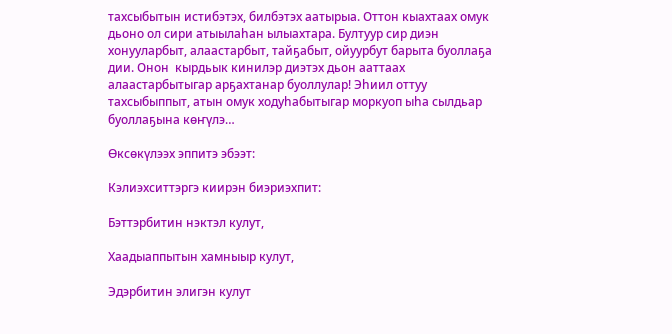тахсыбытын истибэтэх, билбэтэх аатырыа. Оттон кыахтаах омук дьоно ол сири атыылаһан ылыахтара. Бултуур сир диэн хонууларбыт, алаастарбыт, тайҕабыт, ойуурбут барыта буоллаҕа дии. Онон  кырдьык кинилэр диэтэх дьон ааттаах алаастарбытыгар арҕахтанар буоллулар! Эһиил оттуу тахсыбыппыт, атын омук ходуһабытыгар моркуоп ыһа сылдьар буоллаҕына көҥүлэ…

Өксөкүлээх эппитэ эбээт:

Кэлиэхситтэргэ киирэн биэриэхпит:

Бэттэрбитин нэктэл кулут,

Хаадыаппытын хамныыр кулут,

Эдэрбитин элигэн кулут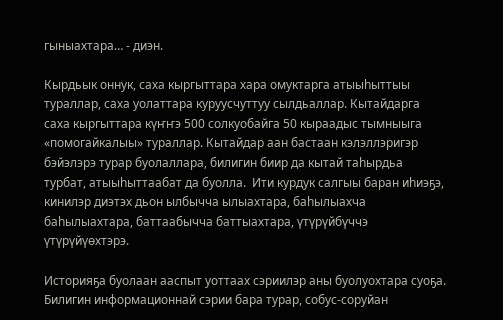гыныахтара… - диэн.

Кырдьык оннук, саха кыргыттара хара омуктарга атыыһыттыы тураллар, саха уолаттара куруусчуттуу сылдьаллар. Кытайдарга саха кыргыттара күҥҥэ 500 солкуобайга 50 кыраадыс тымныыга «помогайкалыы» тураллар. Кытайдар аан бастаан кэлэллэригэр бэйэлэрэ турар буолаллара, билигин биир да кытай таһырдьа турбат, атыыһыттаабат да буолла.  Ити курдук салгыы баран иһиэҕэ, кинилэр диэтэх дьон ылбычча ылыахтара, баһылыахча баһылыахтара, баттаабычча баттыахтара, үтүрүйбүччэ үтүрүйүөхтэрэ.

Историяҕа буолаан ааспыт уоттаах сэриилэр аны буолуохтара суоҕа. Билигин информационнай сэрии бара турар, собус-соруйан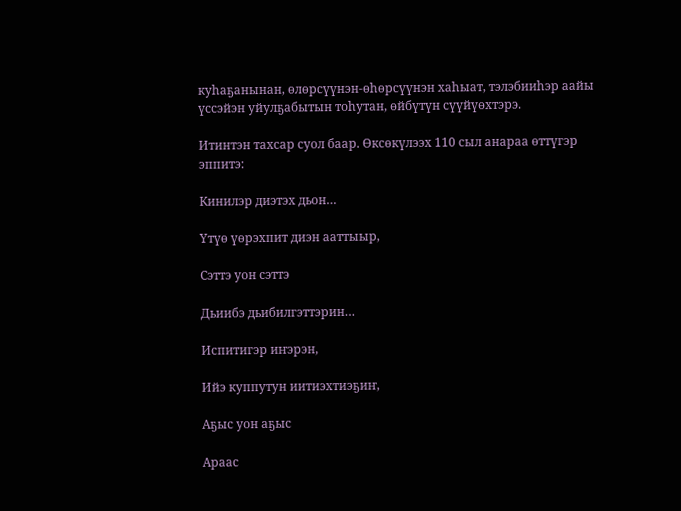куһаҕанынан, өлөрсүүнэн-өһөрсүүнэн хаһыат, тэлэбииһэр аайы үссэйэн уйулҕабытын тоһутан, өйбүтүн сүүйүөхтэрэ.

Итинтэн тахсар суол баар. Өксөкүлээх 110 сыл анараа өттүгэр эппитэ:

Кинилэр диэтэх дьон…

Үтүө үөрэхпит диэн ааттыыр,

Сэттэ уон сэттэ

Дьиибэ дьибилгэттэрин…

Испитигэр иҥэрэн,

Ийэ куппутун иитиэхтиэҕиҥ,

Аҕыс уон аҕыс

Араас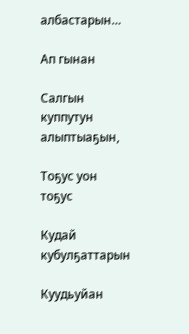албастарын…

Ап гынан

Салгын куппутун алыптыаҕын,

Тоҕус уон тоҕус

Кудай кубулҕаттарын

Куудьуйан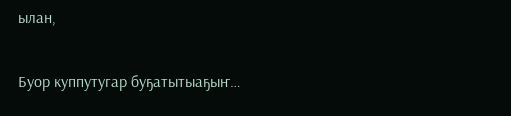ылан,

Буор куппутугар буҕатытыаҕыҥ…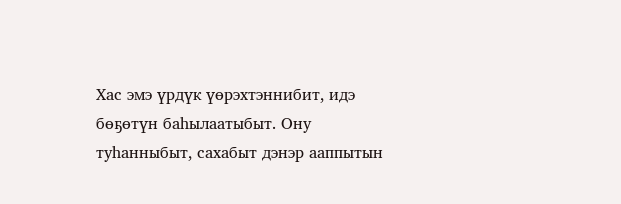Хас эмэ үрдүк үөрэхтэннибит, идэ бөҕөтүн баһылаатыбыт. Ону туһанныбыт, сахабыт дэнэр ааппытын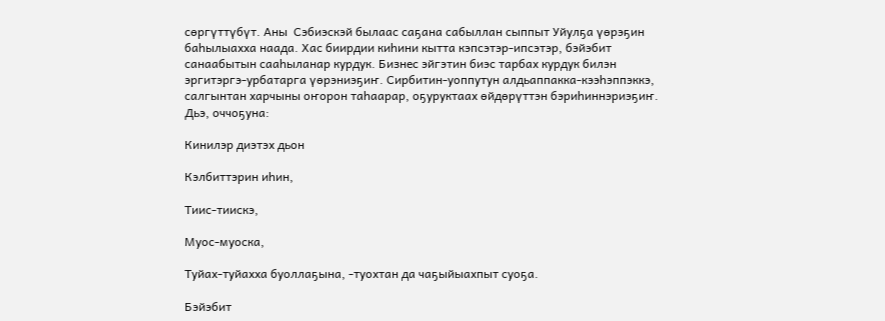сөргүттүбүт. Аны  Сэбиэскэй былаас саҕана сабыллан сыппыт Уйулҕа үөрэҕин баһылыахха наада. Хас биирдии киһини кытта кэпсэтэр-ипсэтэр, бэйэбит санаабытын сааһыланар курдук. Бизнес эйгэтин биэс тарбах курдук билэн эргитэргэ-урбатарга үөрэниэҕиҥ. Сирбитин-уоппутун алдьаппакка-кээһэппэккэ, салгынтан харчыны оҥорон таһаарар, оҕуруктаах өйдөрүттэн бэриһиннэриэҕиҥ. Дьэ, оччоҕуна:

Кинилэр диэтэх дьон

Кэлбиттэрин иһин,

Тиис-тиискэ,

Муос-муоска,

Туйах-туйахха буоллаҕына, -туохтан да чаҕыйыахпыт суоҕа.

Бэйэбит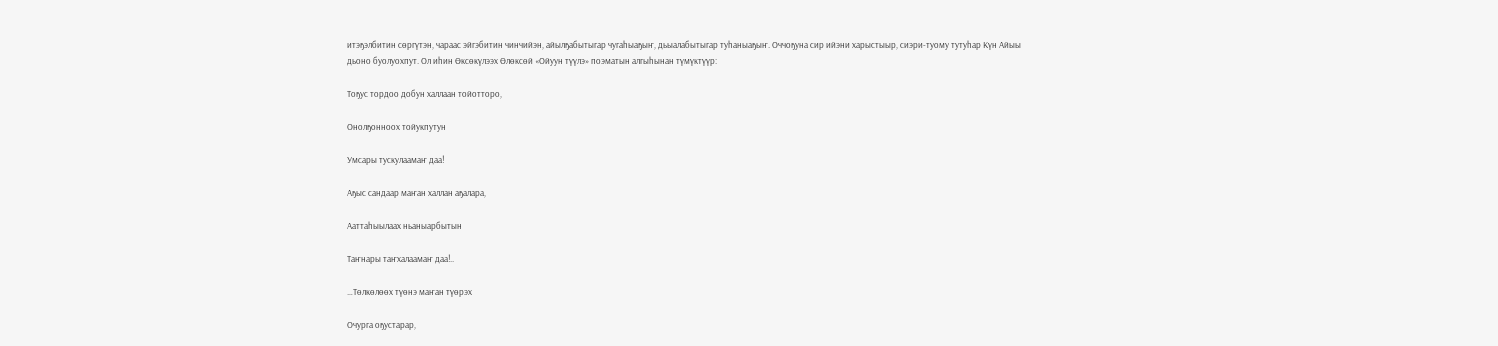итэҕэлбитин сөргүтэн, чараас эйгэбитин чинчийэн, айылҕабытыгар чугаһыаҕыҥ, дьыалабытыгар туһаныаҕыҥ. Оччоҕуна сир ийэни харыстыыр, сиэри-туому тутуһар Күн Айыы дьоно буолуохпут. Ол иһин Өксөкүлээх Өлөксөй «Ойуун түүлэ» поэматын алгыһынан түмүктүүр:

Тоҕус тордоо добун халлаан тойотторо,

Онолҕонноох тойукпутун

Умсары тускулаамаҥ даа!

Аҕыс сандаар маҥан халлан аҕалара,

Ааттаһыылаах ньаныарбытын

Таҥнары таҥхалаамаҥ даа!..

…Төлкөлөөх түөнэ маҥан түөрэх

Очурга оҕустарар,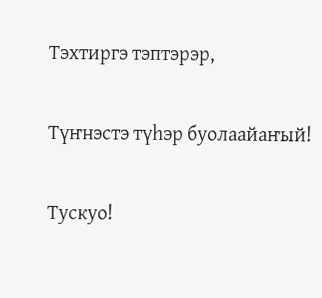Тэхтиргэ тэптэрэр,

Түҥнэстэ түһэр буолаайаҥый!

Тускуо!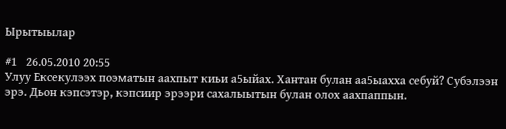Ырытыылар

#1   26.05.2010 20:55
Улуу Ексекулээх поэматын аахпыт киьи а5ыйах. Хантан булан аа5ыахха себуй? Субэлээн эрэ. Дьон кэпсэтэр, кэпсиир эрээри сахалыытын булан олох аахпаппын.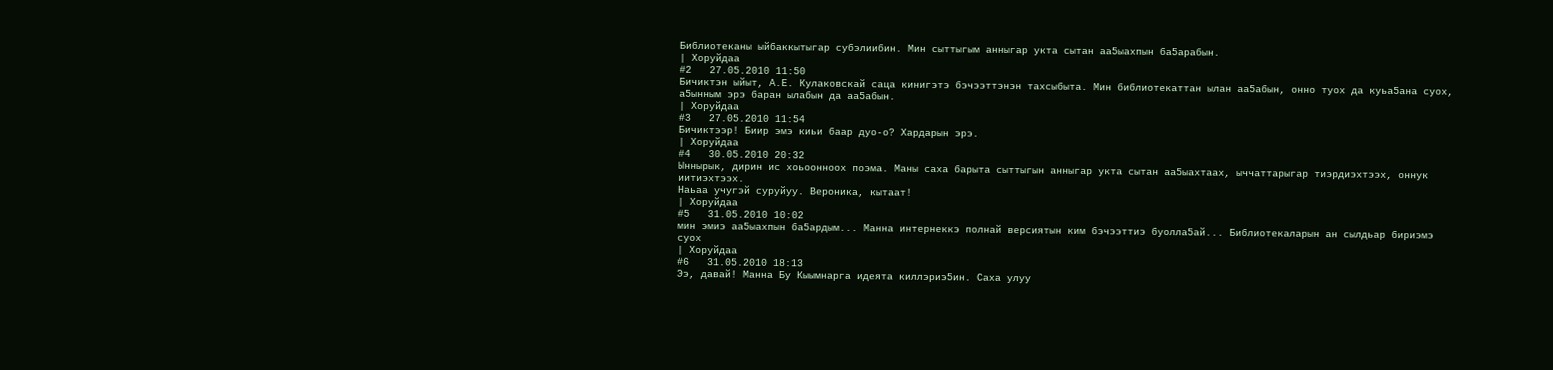Библиотеканы ыйбаккытыгар субэлиибин. Мин сыттыгым анныгар укта сытан аа5ыахпын ба5арабын.
| Хоруйдаа
#2   27.05.2010 11:50
Бичиктэн ыйыт, А.Е. Кулаковскай саца кинигэтэ бэчээттэнэн тахсыбыта. Мин библиотекаттан ылан аа5абын, онно туох да куьа5ана суох, а5ынным эрэ баран ылабын да аа5абын.
| Хоруйдаа
#3   27.05.2010 11:54
Бичиктээр! Биир эмэ киьи баар дуо-о? Хардарын эрэ.
| Хоруйдаа
#4   30.05.2010 20:32
Ыннырык, дирин ис хоьоонноох поэма. Маны саха барыта сыттыгын анныгар укта сытан аа5ыахтаах, ыччаттарыгар тиэрдиэхтээх, оннук иитиэхтээх.
Наьаа учугэй суруйуу. Вероника, кытаат!
| Хоруйдаа
#5   31.05.2010 10:02
мин эмиэ аа5ыахпын ба5ардым... Манна интернеккэ полнай версиятын ким бэчээттиэ буолла5ай... Библиотекаларын ан сылдьар бириэмэ суох
| Хоруйдаа
#6   31.05.2010 18:13
Ээ, давай! Манна Бу Кыымнарга идеята киллэриэ5ин. Саха улуу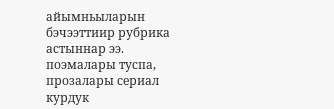айымньыларын бэчээттиир рубрика астыннар ээ. поэмалары туспа, прозалары сериал курдук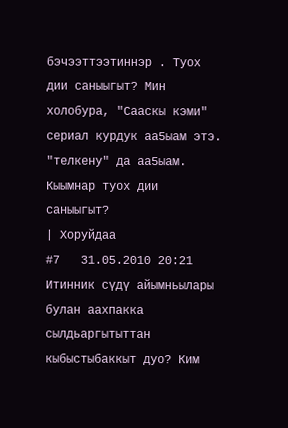бэчээттээтиннэр . Туох дии саныыгыт? Мин холобура, "Сааскы кэми" сериал курдук аа5ыам этэ. "телкену" да аа5ыам. Кыымнар туох дии саныыгыт?
| Хоруйдаа
#7   31.05.2010 20:21
Итинник сүдү айымньылары булан аахпакка сылдьаргытыттан кыбыстыбаккыт дуо? Ким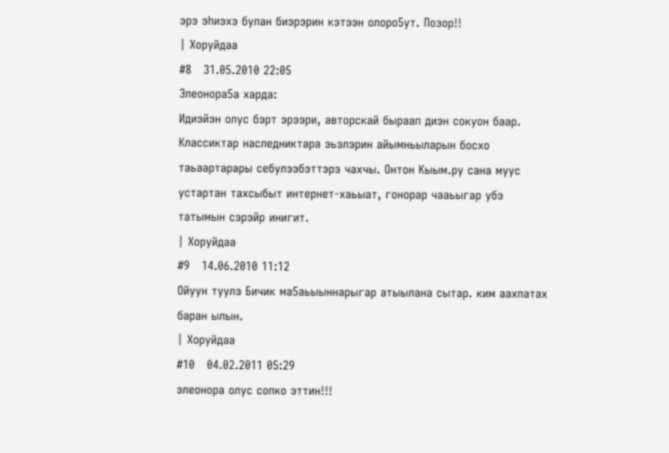эрэ эһиэхэ булан биэрэрин кэтээн олоро5ут. Позор!!
| Хоруйдаа
#8   31.05.2010 22:05
Элеонора5а харда:
Идиэйэн олус бэрт эрээри, авторскай быраап диэн сокуон баар. Классиктар наследниктара эьэлэрин айымньыларын босхо таьаартарары себулээбэттэрэ чахчы. Онтон Кыым.ру сана муус устартан тахсыбыт интернет-хаьыат, гонорар чааьыгар убэ татымын сэрэйр инигит.
| Хоруйдаа
#9   14.06.2010 11:12
Ойуун туулэ Бичик ма5аьыыннарыгар атыылана сытар. ким аахпатах баран ылын.
| Хоруйдаа
#10   04.02.2011 05:29
элеонора олус сопко эттин!!!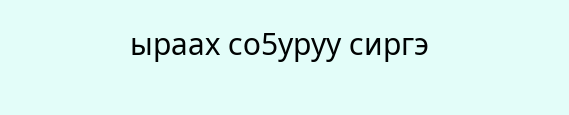ыраах со5уруу сиргэ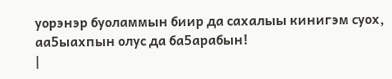уорэнэр буоламмын биир да сахалыы кинигэм суох, аа5ыахпын олус да ба5арабын!
|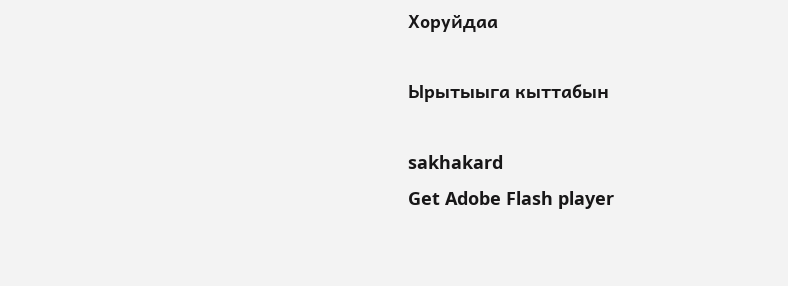Хоруйдаа

Ырытыыга кыттабын

sakhakard
Get Adobe Flash player